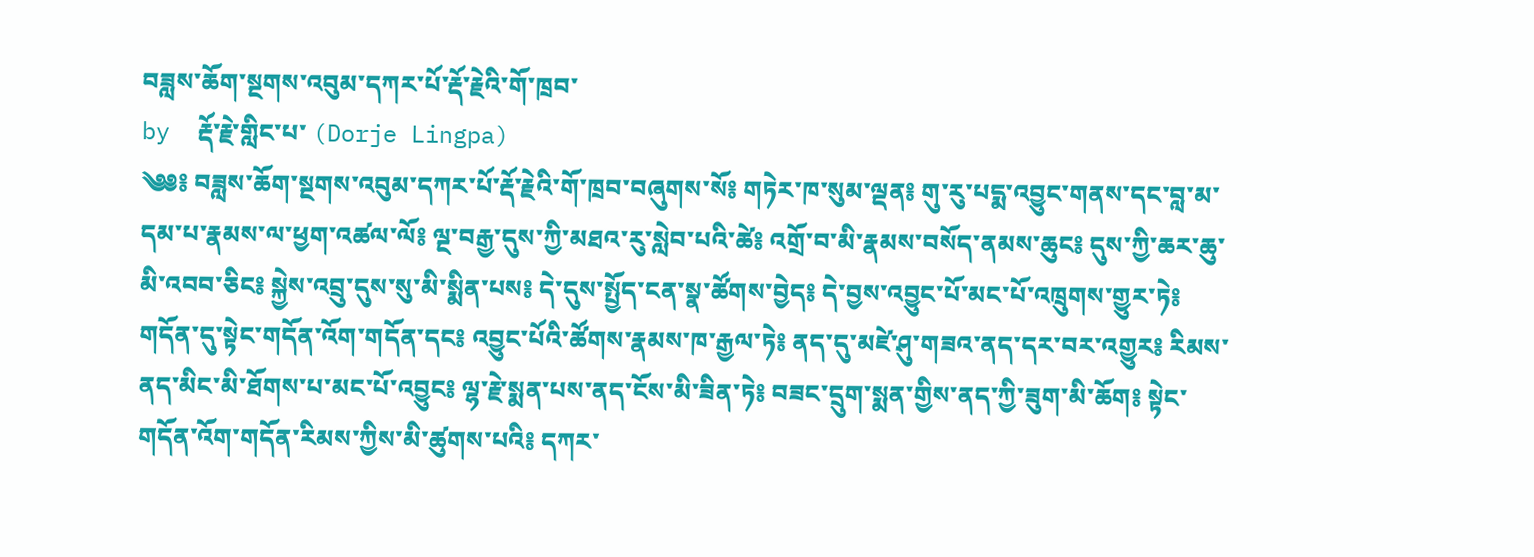བཟླས་ཆོག་སྔགས་འབུམ་དཀར་པོ་རྡོ་རྗེའི་གོ་ཁྲབ་
by  རྡོ་རྗེ་གླིང་པ་ (Dorje Lingpa)
༄༅༔ བཟླས་ཆོག་སྔགས་འབུམ་དཀར་པོ་རྡོ་རྗེའི་གོ་ཁྲབ་བཞུགས་སོ༔ གཏེར་ཁ་སུམ་ལྡན༔ གུ་རུ་པདྨ་འབྱུང་གནས་དང་བླ་མ་དམ་པ་རྣམས་ལ་ཕྱག་འཚལ་ལོ༔ ལྔ་བརྒྱ་དུས་ཀྱི་མཐའ་རུ་སླེབ་པའི་ཚེ༔ འགྲོ་བ་མི་རྣམས་བསོད་ནམས་ཆུང༔ དུས་ཀྱི་ཆར་ཆུ་མི་འབབ་ཅིང༔ སྐྱེས་འབྲུ་དུས་སུ་མི་སྨིན་པས༔ དེ་དུས་སྤྱོད་ངན་སྣ་ཚོགས་བྱེད༔ དེ་བྱས་འབྱུང་པོ་མང་པོ་འཁྲུགས་གྱུར་ཏེ༔ གདོན་དུ་སྟེང་གདོན་འོག་གདོན་དང༔ འབྱུང་པོའི་ཚོགས་རྣམས་ཁ་རྒྱལ་ཏེ༔ ནད་དུ་མཛེ་ཤུ་གཟའ་ནད་དར་བར་འགྱུར༔ རིམས་ནད་མིང་མི་ཐོགས་པ་མང་པོ་འབྱུང༔ ལྷ་རྗེ་སྨན་པས་ནད་ངོས་མི་ཟིན་ཏེ༔ བཟང་དྲུག་སྨན་གྱིས་ནད་ཀྱི་ཟུག་མི་ཆོག༔ སྟེང་གདོན་འོག་གདོན་རིམས་ཀྱིས་མི་ཚུགས་པའི༔ དཀར་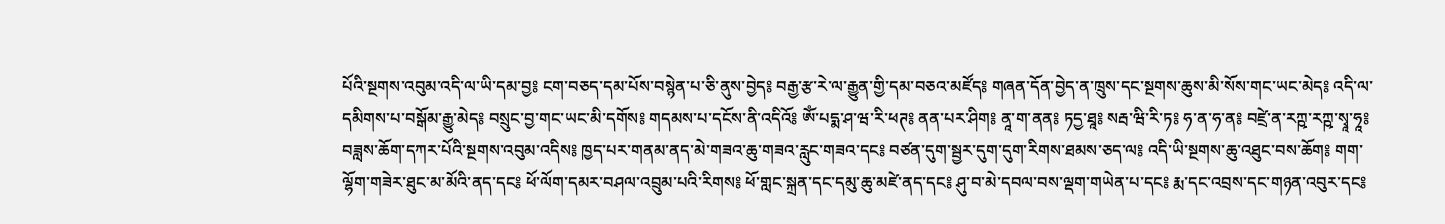པོའི་སྔགས་འབུམ་འདི་ལ་ཡི་དམ་བྱ༔ ངག་བཅད་དམ་པོས་བསྙེན་པ་ཅི་ནུས་བྱེད༔ བརྒྱ་རྩ་རེ་ལ་རྒྱུན་གྱི་དམ་བཅའ་མཛོད༔ གཞན་དོན་བྱེད་ན་ཁྲུས་དང་སྔགས་ཆུས་མི་སོས་གང་ཡང་མེད༔ འདི་ལ་དམིགས་པ་བསྒོམ་རྒྱུ་མེད༔ བསྲུང་བྱ་གང་ཡང་མི་དགོས༔ གདམས་པ་དངོས་ནི་འདིའོ༔ ཨོཾ་པདྨ་ཤ་ཝ་རི་ཕཊ༔ ནན་པར་ཤིག༔ ནཱ་ག་ནན༔ ཏདྱ་ཐཱ༔ སརྦ་ཝི་རི་ཏ༔ ཧ་ན་ཧ་ན༔ བཛྲེ་ན་རཀྵ་རཀྵ་སྭཱ་ཧཱ༔ བཟླས་ཆོག་དཀར་པོའི་སྔགས་འབུམ་འདིས༔ ཁྱད་པར་གནམ་ནད་མེ་གཟའ་ཆུ་གཟའ་རླུང་གཟའ་དང༔ བཙན་དུག་སྦྱར་དུག་དུག་རིགས་ཐམས་ཅད་ལ༔ འདི་ཡི་སྔགས་ཆུ་འཐུང་བས་ཆོག༔ གག་ལྷོག་གཟེར་ཐུང་མ་མོའི་ནད་དང༔ ཕོ་ལོག་དམར་བཤལ་འབྲུམ་པའི་རིགས༔ ཕོ་གླང་སྐྲན་དང་དམུ་ཆུ་མཛེ་ནད་དང༔ ཤུ་བ་མེ་དབལ་བས་ལྡག་གཡེན་པ་དང༔ རྨ་དང་འབྲས་དང་གཉན་འབུར་དང༔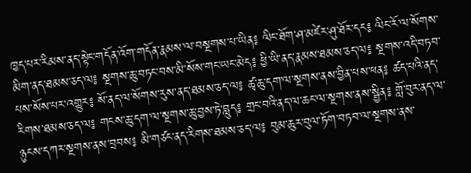ཁྱད་པར་རིམས་ནད་སྟེང་གདོན་འོག་གདོན་རྣམས་ལ་བསྔགས་པ་ཡིན༔ ལིང་ཐོག་ཤ་མཛེར་ཤུ་ཐོར་དང༔ ལིང་རོ་ལ་སོགས་མིག་ནད་ཐམས་ཅད་ལ༔ སྔགས་ཆུ་བཏང་བས་མི་སོས་གང་ཡང་མེད༔ ཕྱི་ཡི་ནད་རྣམས་ཐམས་ཅད་ལ༔ སྔགས་འདི་བཏབ་པས་སོས་པར་འགྱུར༔ སོ་ནད་ལ་སོགས་རུས་ནད་ཐམས་ཅད་ལ༔ ཚྭ་ཆུ་དག་ལ་སྔགས་ནས་བྱིན་པས་ཕན༔ ཚད་པའི་ནད་རིགས་ཐམས་ཅད་ལ༔ གངས་ཆུ་དག་ལ་སྔགས་ཆུ་བྱས་ཏེ་བླུད༔ གྲང་བའི་ནད་ལ་ཆང་ལ་སྔགས་ནས་སྦྱིན༔ གློ་བུར་ནད་ལ་ཉུངས་དཀར་སྔགས་ནས་བྲབས༔ མི་གཙང་ནད་རིགས་ཐམས་ཅད་ལ༔ བུམ་ཆུར་བུལ་ཏོག་བཏབ་ལ་སྔགས་ནས་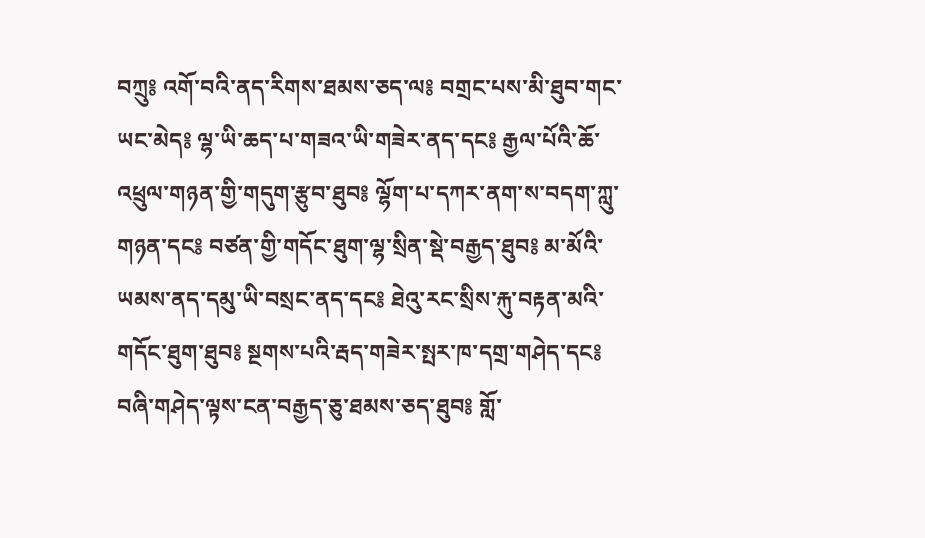བཀྲུ༔ འགོ་བའི་ནད་རིགས་ཐམས་ཅད་ལ༔ བགྲང་པས་མི་ཐུབ་གང་ཡང་མེད༔ ལྷ་ཡི་ཆད་པ་གཟའ་ཡི་གཟེར་ནད་དང༔ རྒྱལ་པོའི་ཆོ་འཕྲུལ་གཉན་གྱི་གདུག་རྩུབ་ཐུབ༔ ལྷོག་པ་དཀར་ནག་ས་བདག་ཀླུ་གཉན་དང༔ བཙན་གྱི་གདོང་ཐུག་ལྷ་སྲིན་སྡེ་བརྒྱད་ཐུབ༔ མ་མོའི་ཡམས་ནད་དམུ་ཡི་བསྲང་ནད་དང༔ ཐེའུ་རང་སྲིས་རྐུ་བརྟན་མའི་གདོང་ཐུག་ཐུབ༔ སྔགས་པའི་རྦད་གཟེར་སྤར་ཁ་དགྲ་གཤེད་དང༔ བཞི་གཤེད་ལྟས་ངན་བརྒྱད་ཅུ་ཐམས་ཅད་ཐུབ༔ གློ་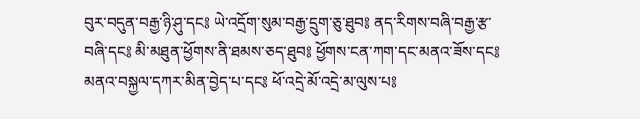བུར་བདུན་བརྒྱ་ཉི་ཤུ་དང༔ ཡེ་འདྲོག་སུམ་བརྒྱ་དྲུག་ཅུ་ཐུབ༔ ནད་རིགས་བཞི་བརྒྱ་རྩ་བཞི་དང༔ མི་མཐུན་ཕྱོགས་ནི་ཐམས་ཅད་ཐུབ༔ ཕྱོགས་ངན་ཀག་དང་མནའ་ཟོས་དང༔ མནའ་བསྐྱལ་དཀར་མིན་བྱེད་པ་དང༔ ཕོ་འདྲེ་མོ་འདྲེ་མ་ལུས་པ༔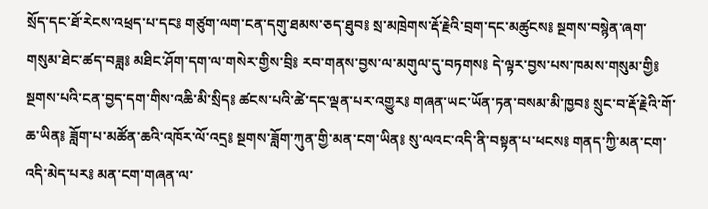སྲོད་དང་ཐོ་རེངས་འཕྲད་པ་དང༔ གཙུག་ལག་ངན་དགུ་ཐམས་ཅད་ཐུབ༔ སྲ་མཁྲེགས་རྡོ་རྗེའི་བྲག་དང་མཚུངས༔ སྔགས་བསྙེན་ཞག་གསུམ་ཐེང་ཚད་བཟླ༔ མཐིང་ཤོག་དག་ལ་གསེར་གྱིས་བྲི༔ རབ་གནས་བྱས་ལ་མགུལ་དུ་བཏགས༔ དེ་ལྟར་བྱས་པས་ཁམས་གསུམ་གྱི༔ སྔགས་པའི་ངན་བྱད་དག་གིས་འཆི་མི་སྲིད༔ ཚངས་པའི་ཚེ་དང་ལྡན་པར་འགྱུར༔ གཞན་ཡང་ཡོན་ཏན་བསམ་མི་ཁྱབ༔ སྲུང་བ་རྡོ་རྗེའི་གོ་ཆ་ཡིན༔ ཟློག་པ་མཚོན་ཆའི་འཁོར་ལོ་འདྲ༔ སྔགས་ཟློག་ཀུན་གྱི་མན་ངག་ཡིན༔ སུ་ལའང་འདི་ནི་བསྟན་པ་ཕངས༔ གནད་ཀྱི་མན་ངག་འདི་མེད་པར༔ མན་ངག་གཞན་ལ་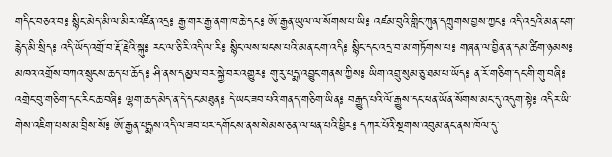གདིང་བཅའ་བ༔ སྙིང་མེད་མི་ལ་མིར་འཛིན་འདྲ༔ རྒྱ་གར་རྒྱ་ནག་ཁ་ཆེ་དང༔ ཨོ་རྒྱན་ཡུལ་ལ་སོགས་པ་ཡི༔ འཛམ་བུའི་གླིང་ཀུན་དཀྲུགས་བྱས་ཀྱང༔ འདི་འདྲའི་མན་ངག་རྙེད་མི་སྲིད༔ འདི་ཡོད་འགྲོ་བ་རྡོ་རྗེའི་སྐུ༔ རང་ལ་ཅི་རི་འདི་ལ་རི༔ སྙིང་ལས་ཕངས་པའི་མན་ངག་འདི༔ སྙིང་དང་འདྲ་བ་མ་གཏོགས་པ༔ གཞན་ལ་བྱིན་ན་དམ་ཚིག་ཉམས༔ མཁའ་འགྲོས་བཀའ་སྲུངས་ཆད་པ་ཆོད༔ ཤི་ནས་དམྱལ་བར་སྐྱེ་བར་འགྱུར༔ གུ་རུ་པདྨ་འབྱུང་གནས་ཀྱིས༔ ཡིག་འབྲུ་སུམ་ཅུ་ཐམ་པ་ཡོད༔ ན་རོ་གཅིག་དང་གི་གུ་བཞི༔ འགྲེང་བུ་གཅིག་དང་རིང་ཆ་བཞི༔ ལྷག་ཆད་མེད་ན་དེ་དང་མཐུན༔ དེ་ཡང་ཟབ་པའི་གནད་གཅིག་ཡིན༔ བརྒྱུད་པའི་ལོ་རྒྱུས་དང་ཕན་ཡོན་སོགས་མང་དུ་འདུག་སྟེ༔ འདིར་ཡི་གེས་འཇིག་པས་མ་བྲིས་སོ༔ ཨོ་རྒྱན་པདྨས་འདི་ལ་ཟབ་པར་དགོངས་ནས་སེམས་ཅན་ལ་ཕན་པའི་ཕྱིར༔ དཀར་པོའི་སྔགས་འབུམ་ནང་ནས་ཁོལ་དུ་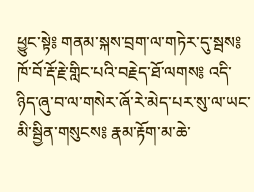ཕྱུང་སྟེ༔ གནམ་སྐས་བྲག་ལ་གཏེར་དུ་སྦས༔ ཁོ་བོ་རྡོ་རྗེ་གླིང་པའི་བརྗེད་ཐོ་ལགས༔ འདི་ཉིད་ཞུ་བ་ལ་གསེར་ཞོ་རེ་མེད་པར་སུ་ལ་ཡང་མི་སྦྱིན་གསུངས༔ རྣམ་རྟོག་མ་ཆེ་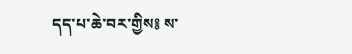དད་པ་ཆེ་བར་གྱིས༔ ས་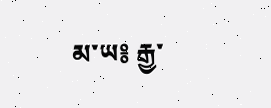མ་ཡ༔ རྒྱ་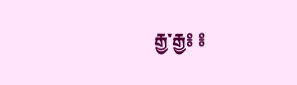རྒྱ་རྒྱ༔ ༔